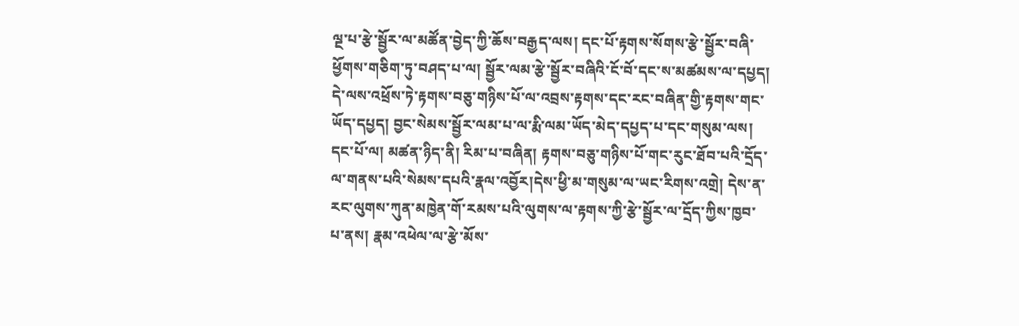ལྔ་པ་རྩེ་སྦྱོར་ལ་མཚོན་བྱེད་ཀྱི་ཆོས་བརྒྱད་ལས། དང་པོ་རྟགས་སོགས་རྩེ་སྦྱོར་བཞི་ཕྱོགས་གཅིག་ཏུ་བཤད་པ་ལ། སྦྱོར་ལམ་རྩེ་སྦྱོར་བཞིའི་ངོ་བོ་དང་ས་མཚམས་ལ་དཔྱད། དེ་ལས་འཕྲོས་ཏེ་རྟགས་བཅུ་གཉིས་པོ་ལ་འབྲས་རྟགས་དང་རང་བཞིན་གྱི་རྟགས་གང་ཡོད་དཔྱད། བྱང་སེམས་སྦྱོར་ལམ་པ་ལ་རྨི་ལམ་ཡོད་མེད་དཔྱད་པ་དང་གསུམ་ལས། དང་པོ་ལ། མཚན་ཉིད་ནི། རིམ་པ་བཞིན། རྟགས་བཅུ་གཉིས་པོ་གང་རུང་ཐོབ་པའི་དྲོད་ལ་གནས་པའི་སེམས་དཔའི་རྣལ་འབྱོར།དེས་ཕྱི་མ་གསུམ་ལ་ཡང་རིགས་འགྲེ། དེས་ན་རང་ལུགས་ཀུན་མཁྱེན་གོ་རམས་པའི་ལུགས་ལ་རྟགས་ཀྱི་རྩེ་སྦྱོར་ལ་དྲོད་ཀྱིས་ཁྱབ་པ་ནས། རྣམ་འཕེལ་ལ་རྩེ་མོས་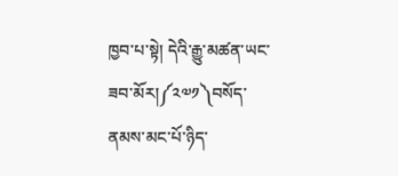ཁྱབ་པ་སྟེ། དེའི་རྒྱུ་མཚན་ཡང་ཟབ་མོར།༼༢༧༡༽བསོད་ནམས་མང་པོ་ཉིད་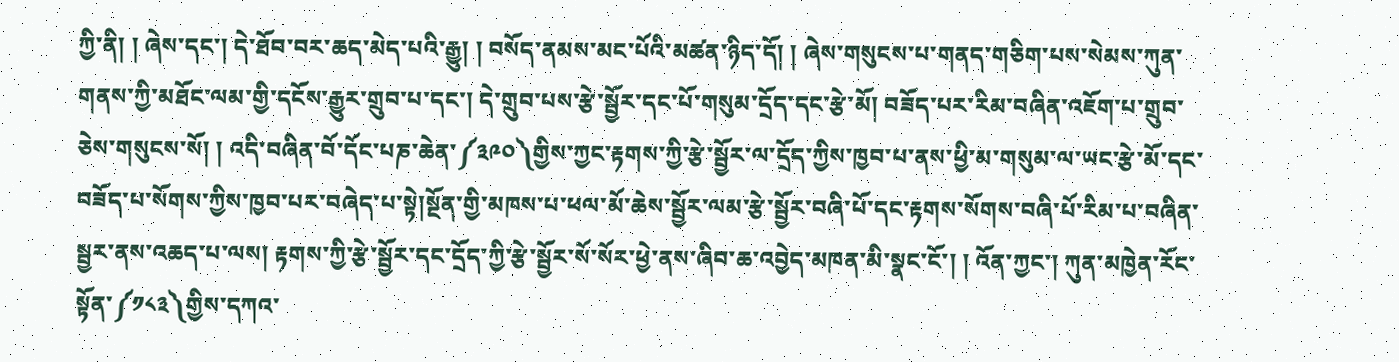ཀྱི་ནི། ། ཞེས་དང་། དེ་ཐོབ་བར་ཆད་མེད་པའི་རྒྱུ། ། བསོད་ནམས་མང་པོའི་མཚན་ཉིད་དོ། ། ཞེས་གསུངས་པ་གནད་གཅིག་པས་སེམས་ཀུན་གནས་ཀྱི་མཐོང་ལམ་གྱི་དངོས་རྒྱུར་གྲུབ་པ་དང་། དེ་གྲུབ་པས་རྩེ་སྦྱོར་དང་པོ་གསུམ་དྲོད་དང་རྩེ་མོ། བཟོད་པར་རིམ་བཞིན་འཇོག་པ་གྲུབ་ཅེས་གསུངས་སོ། ། འདི་བཞིན་བོ་དོང་པཎ་ཆེན་༼༣༩༠༽གྱིས་ཀྱང་རྟགས་ཀྱི་རྩེ་སྦྱོར་ལ་དྲོད་ཀྱིས་ཁྱབ་པ་ནས་ཕྱི་མ་གསུམ་ལ་ཡང་རྩེ་མོ་དང་བཟོད་པ་སོགས་ཀྱིས་ཁྱབ་པར་བཞེད་པ་སྟེ།སྔོན་གྱི་མཁས་པ་ཕལ་མོ་ཆེས་སྦྱོར་ལམ་རྩེ་སྦྱོར་བཞི་པོ་དང་རྟགས་སོགས་བཞི་པོ་རིམ་པ་བཞིན་སྦྱར་ནས་འཆད་པ་ལས། རྟགས་ཀྱི་རྩེ་སྦྱོར་དང་དྲོད་ཀྱི་རྩེ་སྦྱོར་སོ་སོར་ཕྱེ་ནས་ཞིབ་ཆ་འབྱེད་མཁན་མི་སྣང་ངོ་། ། འོན་ཀྱང་། ཀུན་མཁྱེན་རོང་སྟོན་༼༡༨༣༽གྱིས་དཀའ་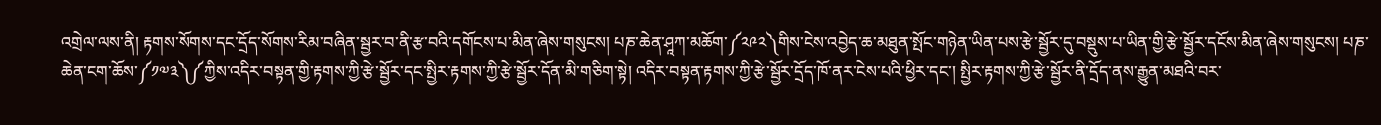འགྲེལ་ལས་ནི། རྟགས་སོགས་དང་དྲོད་སོགས་རིམ་བཞིན་སྦྱར་བ་ནི་རྩ་བའི་དགོངས་པ་མིན་ཞེས་གསུངས། པཎ་ཆེན་ཤཱཀ་མཆོག་༼༢༩༢༽གིས་ངེས་འབྱེད་ཆ་མཐུན་སྤོང་གཉེན་ཡིན་པས་རྩེ་སྦྱོར་དུ་བསྡུས་པ་ཡིན་གྱི་རྩེ་སྦྱོར་དངོས་མིན་ཞེས་གསུངས། པཎ་ཆེན་ངག་ཆོས་༼༡༧༣༽༼ཀྱིས་འདིར་བསྟན་གྱི་རྟགས་ཀྱི་རྩེ་སྦྱོར་དང་སྤྱིར་རྟགས་ཀྱི་རྩེ་སྦྱོར་དོན་མི་གཅིག་སྟེ། འདིར་བསྟན་རྟགས་ཀྱི་རྩེ་སྦྱོར་དྲོད་ཁོ་ནར་ངེས་པའི་ཕྱིར་དང་། སྤྱིར་རྟགས་ཀྱི་རྩེ་སྦྱོར་ནི་དྲོད་ནས་རྒྱུན་མཐའི་བར་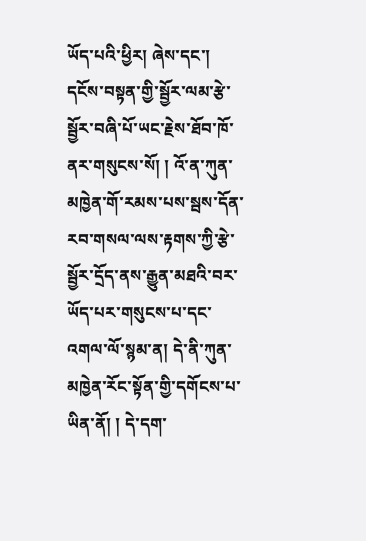ཡོད་པའི་ཕྱིར། ཞེས་དང་། དངོས་བསྟན་གྱི་སྦྱོར་ལམ་རྩེ་སྦྱོར་བཞི་པོ་ཡང་རྗེས་ཐོབ་ཁོ་ནར་གསུངས་སོ། ། འོ་ན་ཀུན་མཁྱེན་གོ་རམས་པས་སྦས་དོན་རབ་གསལ་ལས་རྟགས་ཀྱི་རྩེ་སྦྱོར་དྲོད་ནས་རྒྱུན་མཐའི་བར་ཡོད་པར་གསུངས་པ་དང་འགལ་ལོ་སྙམ་ན། དེ་ནི་ཀུན་མཁྱེན་རོང་སྟོན་གྱི་དགོངས་པ་ཡིན་ནོ། ། དེ་དག་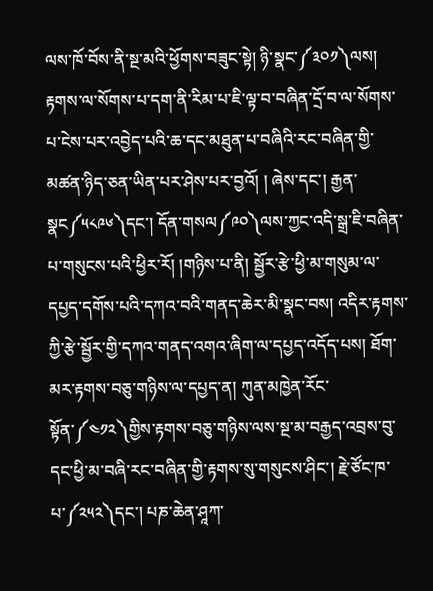ལས་ཁོ་བོས་ནི་སྔ་མའི་ཕྱོགས་བཟུང་སྟེ། ཉི་སྣང་༼༣༠༡༽ལས། རྟགས་ལ་སོགས་པ་དག་ནི་རིམ་པ་ཇི་ལྟ་བ་བཞིན་དྲོ་བ་ལ་སོགས་པ་ངེས་པར་འབྱེད་པའི་ཆ་དང་མཐུན་པ་བཞིའི་རང་བཞིན་གྱི་མཚན་ཉིད་ཅན་ཡིན་པར་ཤེས་པར་བྱའོ། ། ཞེས་དང་། རྒྱན་སྣང༼༥༨༩༦༽དང་། དོན་གསལ༼༩༠༽ལས་ཀྱང་འདི་སྒྲ་ཇི་བཞིན་པ་གསུངས་པའི་ཕྱིར་རོ། །གཉིས་པ་ནི། སྦྱོར་རྩེ་ཕྱི་མ་གསུམ་ལ་དཔྱད་དགོས་པའི་དཀའ་བའི་གནད་ཆེར་མི་སྣང་བས། འདིར་རྟགས་ཀྱི་རྩེ་སྦྱོར་གྱི་དཀའ་གནད་འགའ་ཞིག་ལ་དཔྱད་འདོད་པས། ཐོག་མར་རྟགས་བཅུ་གཉིས་ལ་དཔྱད་ན། ཀུན་མཁྱེན་རོང་སྟོན་༼༤༡༢༽གྱིས་རྟགས་བཅུ་གཉིས་ལས་སྔ་མ་བརྒྱད་འབྲས་བུ་དང་ཕྱི་མ་བཞི་རང་བཞིན་གྱི་རྟགས་སུ་གསུངས་ཤིང་། རྗེ་ཙོང་ཁ་པ་༼༢༥༢༽དང་། པཎ་ཆེན་ཤཱཀ་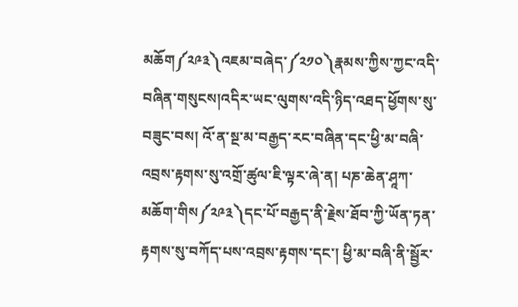མཆོག༼༢༩༣༽འཇམ་བཞེད་༼༢༡༠༽རྣམས་ཀྱིས་ཀྱང་འདི་བཞིན་གསུངས།འདིར་ཡང་ལུགས་འདི་ཉིད་འཐད་ཕྱོགས་སུ་བཟུང་བས། འོ་ན་སྔ་མ་བརྒྱད་རང་བཞིན་དང་ཕྱི་མ་བཞི་འབྲས་རྟགས་སུ་འགྲོ་ཚུལ་ཇི་ལྟར་ཞེ་ན། པཎ་ཆེན་ཤཱཀ་མཆོག་གིས༼༢༩༣༽དང་པོ་བརྒྱད་ནི་རྗེས་ཐོབ་ཀྱི་ཡོན་ཏན་རྟགས་སུ་བཀོད་པས་འབྲས་རྟགས་དང་། ཕྱི་མ་བཞི་ནི་སྦྱོར་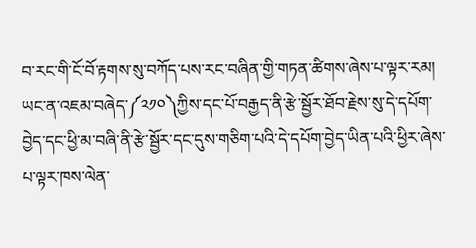བ་རང་གི་ངོ་བོ་རྟགས་སུ་བཀོད་པས་རང་བཞིན་གྱི་གཏན་ཚིགས་ཞེས་པ་ལྟར་རམ། ཡང་ན་འཇམ་བཞེད་༼༢༡༠༽ཀྱིས་དང་པོ་བརྒྱད་ནི་རྩེ་སྦྱོར་ཐོབ་རྗེས་སུ་དེ་དཔོག་བྱེད་དང་ཕྱི་མ་བཞི་ནི་རྩེ་སྦྱོར་དང་དུས་གཅིག་པའི་དེ་དཔོག་བྱེད་ཡིན་པའི་ཕྱིར་ཞེས་པ་ལྟར་ཁས་ལེན་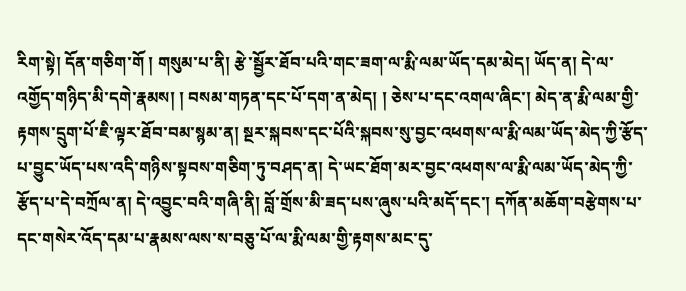རིག་སྟེ། དོན་གཅིག་གོ ། གསུམ་པ་ནི། རྩེ་སྦྱོར་ཐོབ་པའི་གང་ཟག་ལ་རྨི་ལམ་ཡོད་དམ་མེད། ཡོད་ན། དེ་ལ་འགྱོད་གཉིད་མི་དགེ་རྣམས། ། བསམ་གཏན་དང་པོ་དག་ན་མེད། ། ཅེས་པ་དང་འགལ་ཞིང་། མེད་ན་རྨི་ལམ་གྱི་རྟགས་དྲུག་པོ་ཇི་ལྟར་ཐོབ་བམ་སྙམ་ན། སྔར་སྐབས་དང་པོའི་སྐབས་སུ་བྱང་འཕགས་ལ་རྨི་ལམ་ཡོད་མེད་ཀྱི་རྩོད་པ་བྱུང་ཡོད་པས་འདི་གཉིས་སྟབས་གཅིག་ཏུ་བཤད་ན། དེ་ཡང་ཐོག་མར་བྱང་འཕགས་ལ་རྨི་ལམ་ཡོད་མེད་ཀྱི་རྩོད་པ་དེ་བཀྲོལ་ན། དེ་འབྱུང་བའི་གཞི་ནི། བློ་གྲོས་མི་ཟད་པས་ཞུས་པའི་མདོ་དང་། དཀོན་མཆོག་བརྩེགས་པ་དང་གསེར་འོད་དམ་པ་རྣམས་ལས་ས་བཅུ་པོ་ལ་རྨི་ལམ་གྱི་རྟགས་མང་དུ་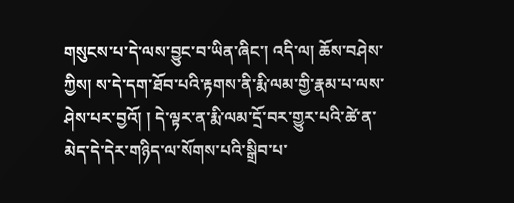གསུངས་པ་དེ་ལས་བྱུང་བ་ཡིན་ཞིང་། འདི་ལ། ཆོས་བཤེས་ཀྱིས། ས་དེ་དག་ཐོབ་པའི་རྟགས་ནི་རྨི་ལམ་གྱི་རྣམ་པ་ལས་ཤེས་པར་བྱའོ། ། དེ་ལྟར་ན་རྨི་ལམ་དྲོ་བར་གྱུར་པའི་ཚེ་ན་མེད་དེ་དེར་གཉིད་ལ་སོགས་པའི་སྒྲིབ་པ་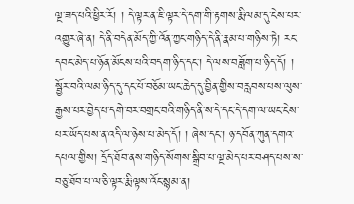ལྔ་ཟད་པའི་ཕྱིར་རོ། ། དེ་ལྟར་ན་ཇི་ལྟར་དེ་དག་གི་རྟགས་རྨི་ལམ་དུ་ངེས་པར་འགྱུར་ཞེ་ན། དེ་ནི་བདེན་མོད་ཀྱི་འོན་ཀྱང་གཉིད་དེ་ནི་རྣམ་པ་གཉིས་ཏེ། རང་དབང་མེད་པ་ཉོན་མོངས་པའི་བདག་ཉིད་དང་། དེ་ལས་བཟློག་པ་ཉིད་དོ། ། སྦྱོར་བའི་ལམ་ཉིད་དུ་དང་པོ་བཅོམ་ཡང་ཆེད་དུ་བྱིན་གྱིས་བརླབས་པས་ལུས་རྒྱས་པར་བྱེད་པ་དགེ་བར་བགྲང་བའི་གཉིད་ནི་ས་དེ་དང་དེ་དག་ལ་ཡང་ངེས་པར་ཡོད་པས་ན་འདི་ལ་ཉེས་པ་མེད་དོ། ། ཞེས་དང་། ཉ་དབོན་ཀུན་དགའ་དཔལ་གྱིས། དྲོད་ཐོབ་ནས་གཉིད་སོགས་སྒྲིབ་པ་ལྔ་མེད་པར་བཤད་པས་ས་བཅུ་ཐོབ་པ་ལ་ཅི་ལྟར་རྨི་ལྟས་འོང་སྙམ་ན།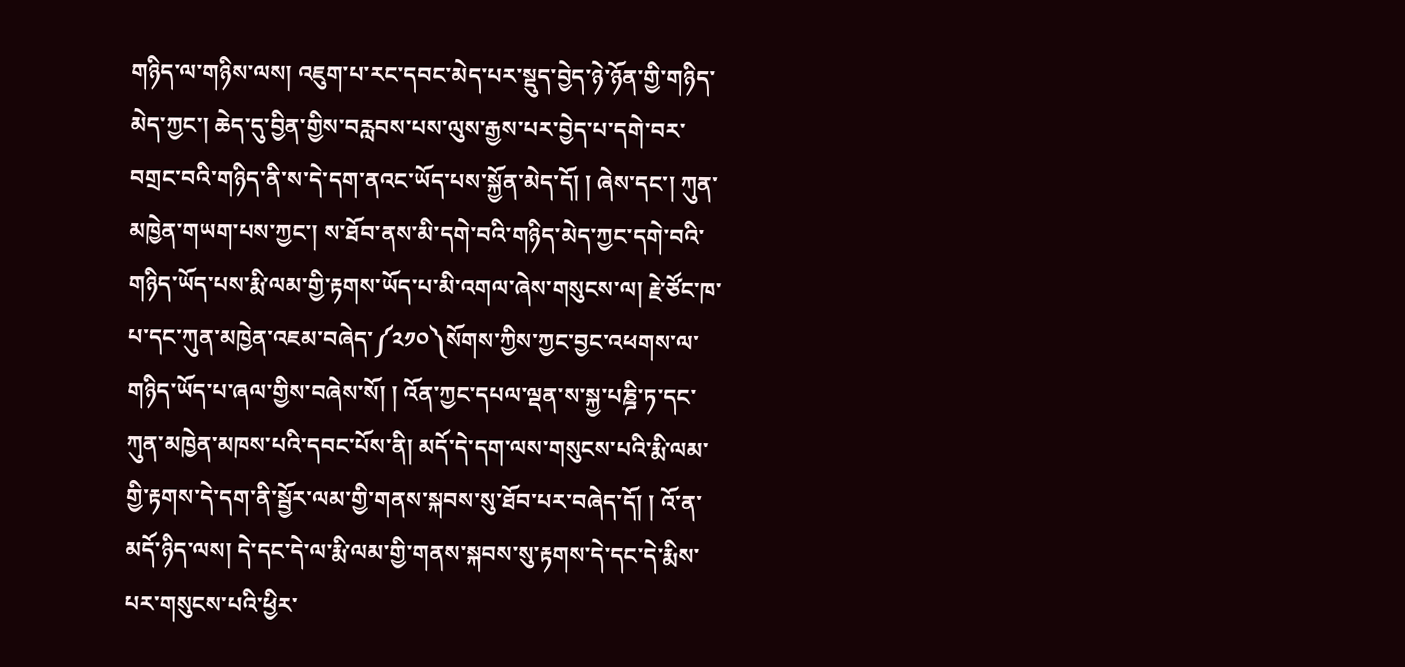གཉིད་ལ་གཉིས་ལས། འཇུག་པ་རང་དབང་མེད་པར་སྡུད་བྱེད་ཉེ་ཉོན་གྱི་གཉིད་མེད་ཀྱང་། ཆེད་དུ་བྱིན་གྱིས་བརླབས་པས་ལུས་རྒྱས་པར་བྱེད་པ་དགེ་བར་བགྲང་བའི་གཉིད་ནི་ས་དེ་དག་ནའང་ཡོད་པས་སྐྱོན་མེད་དོ། ། ཞེས་དང་། ཀུན་མཁྱེན་གཡག་པས་ཀྱང་། ས་ཐོབ་ནས་མི་དགེ་བའི་གཉིད་མེད་ཀྱང་དགེ་བའི་གཉིད་ཡོད་པས་རྨི་ལམ་གྱི་རྟགས་ཡོད་པ་མི་འགལ་ཞེས་གསུངས་ལ། རྗེ་ཙོང་ཁ་པ་དང་ཀུན་མཁྱེན་འཇམ་བཞེད་༼༢༡༠༽སོགས་ཀྱིས་ཀྱང་བྱང་འཕགས་ལ་གཉིད་ཡོད་པ་ཞལ་གྱིས་བཞེས་སོ། ། འོན་ཀྱང་དཔལ་ལྡན་ས་སྐྱ་པཎྜི་ཏ་དང་ཀུན་མཁྱེན་མཁས་པའི་དབང་པོས་ནི། མདོ་དེ་དག་ལས་གསུངས་པའི་རྨི་ལམ་གྱི་རྟགས་དེ་དག་ནི་སྦྱོར་ལམ་གྱི་གནས་སྐབས་སུ་ཐོབ་པར་བཞེད་དོ། ། འོ་ན་མདོ་ཉིད་ལས། དེ་དང་དེ་ལ་རྨི་ལམ་གྱི་གནས་སྐབས་སུ་རྟགས་དེ་དང་དེ་རྨིས་པར་གསུངས་པའི་ཕྱིར་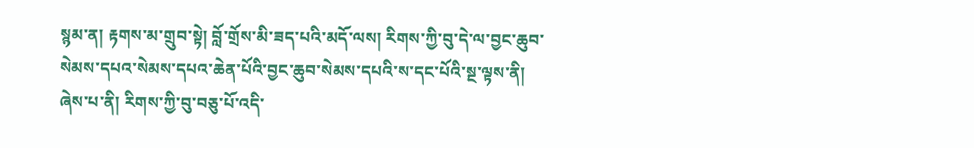སྙམ་ན། རྟགས་མ་གྲུབ་སྟེ། བློ་གྲོས་མི་ཟད་པའི་མདོ་ལས། རིགས་ཀྱི་བུ་དེ་ལ་བྱང་ཆུབ་སེམས་དཔའ་སེམས་དཔའ་ཆེན་པོའི་བྱང་ཆུབ་སེམས་དཔའི་ས་དང་པོའི་སྔ་ལྟས་ནི། ཞེས་པ་ནི། རིགས་ཀྱི་བུ་བཅུ་པོ་འདི་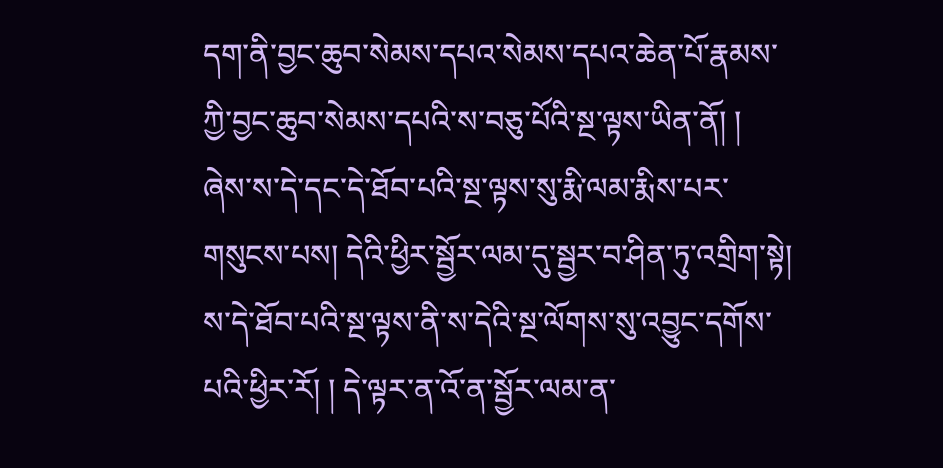དག་ནི་བྱང་ཆུབ་སེམས་དཔའ་སེམས་དཔའ་ཆེན་པོ་རྣམས་ཀྱི་བྱང་ཆུབ་སེམས་དཔའི་ས་བཅུ་པོའི་སྔ་ལྟས་ཡིན་ནོ། ། ཞེས་ས་དེ་དང་དེ་ཐོབ་པའི་སྔ་ལྟས་སུ་རྨི་ལམ་རྨིས་པར་གསུངས་པས། དེའི་ཕྱིར་སྦྱོར་ལམ་དུ་སྦྱར་བ་ཤིན་ཏུ་འགྲིག་སྟེ། ས་དེ་ཐོབ་པའི་སྔ་ལྟས་ནི་ས་དེའི་སྔ་ལོགས་སུ་འབྱུང་དགོས་པའི་ཕྱིར་རོ། ། དེ་ལྟར་ན་འོ་ན་སྦྱོར་ལམ་ན་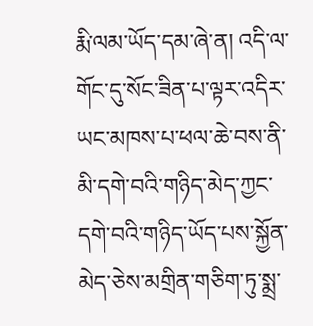རྨི་ལམ་ཡོད་དམ་ཞེ་ན། འདི་ལ་གོང་དུ་སོང་ཟིན་པ་ལྟར་འདིར་ཡང་མཁས་པ་ཕལ་ཆེ་བས་ནི་མི་དགེ་བའི་གཉིད་མེད་ཀྱང་དགེ་བའི་གཉིད་ཡོད་པས་སྐྱོན་མེད་ཅེས་མགྲིན་གཅིག་ཏུ་སྨྲ་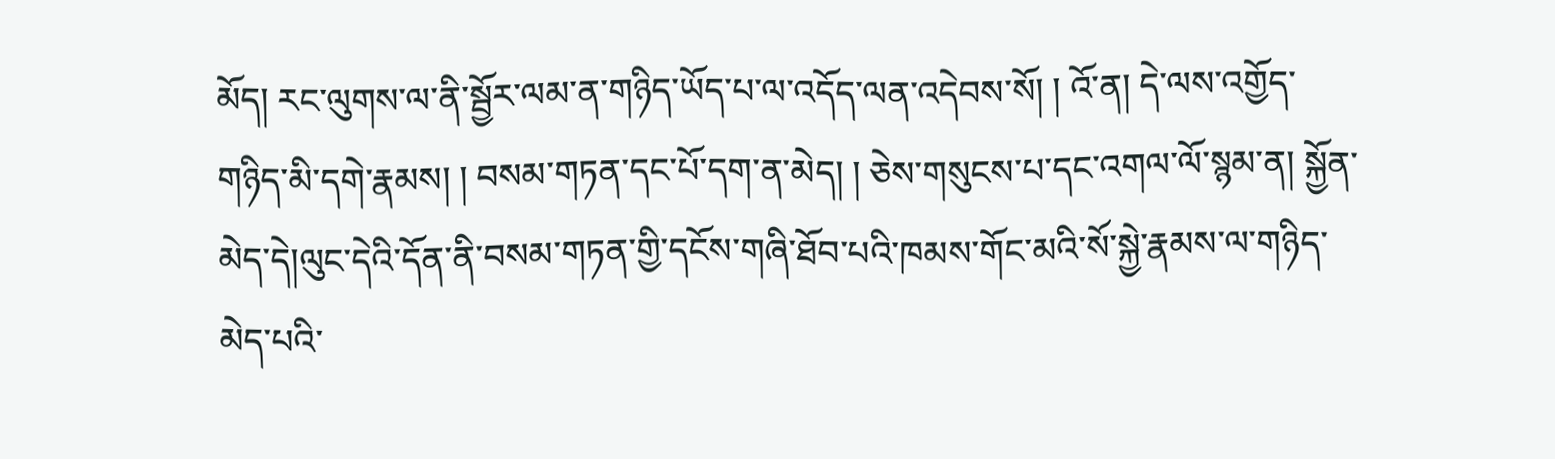མོད། རང་ལུགས་ལ་ནི་སྦྱོར་ལམ་ན་གཉིད་ཡོད་པ་ལ་འདོད་ལན་འདེབས་སོ། ། འོ་ན། དེ་ལས་འགྱོད་གཉིད་མི་དགེ་རྣམས། ། བསམ་གཏན་དང་པོ་དག་ན་མེད། ། ཅེས་གསུངས་པ་དང་འགལ་ལོ་སྙམ་ན། སྐྱོན་མེད་དེ།ལུང་དེའི་དོན་ནི་བསམ་གཏན་གྱི་དངོས་གཞི་ཐོབ་པའི་ཁམས་གོང་མའི་སོ་སྐྱེ་རྣམས་ལ་གཉིད་མེད་པའི་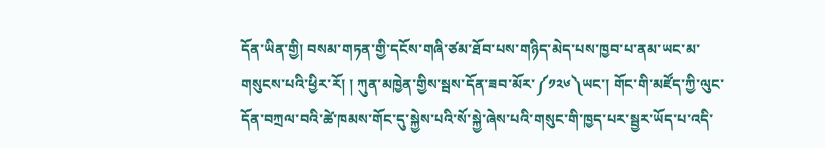དོན་ཡིན་གྱི། བསམ་གཏན་གྱི་དངོས་གཞི་ཙམ་ཐོབ་པས་གཉིད་མེད་པས་ཁྱབ་པ་ནམ་ཡང་མ་གསུངས་པའི་ཕྱིར་རོ། ། ཀུན་མཁྱེན་གྱིས་སྦས་དོན་ཟབ་མོར་༼༡༢༦༽ཡང་། གོང་གི་མཛོད་ཀྱི་ལུང་དོན་བཀྲལ་བའི་ཚེ་ཁམས་གོང་དུ་སྐྱེས་པའི་སོ་སྐྱེ་ཞེས་པའི་གསུང་གི་ཁྱད་པར་སྦྱར་ཡོད་པ་འདི་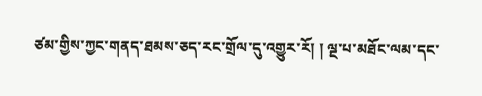ཙམ་གྱིས་ཀྱང་གནད་ཐམས་ཅད་རང་གྲོལ་དུ་འགྱུར་རོ། ། ལྔ་པ་མཐོང་ལམ་དང་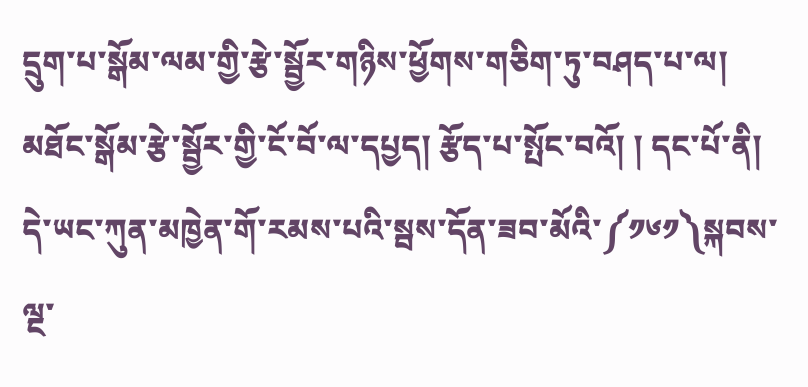དྲུག་པ་སྒོམ་ལམ་གྱི་རྩེ་སྦྱོར་གཉིས་ཕྱོགས་གཅིག་ཏུ་བཤད་པ་ལ། མཐོང་སྒོམ་རྩེ་སྦྱོར་གྱི་ངོ་བོ་ལ་དཔྱད། རྩོད་པ་སྤོང་བའོ། ། དང་པོ་ནི། དེ་ཡང་ཀུན་མཁྱེན་གོ་རམས་པའི་སྦས་དོན་ཟབ་མོའི་༼༡༦༡༽སྐབས་ལྔ་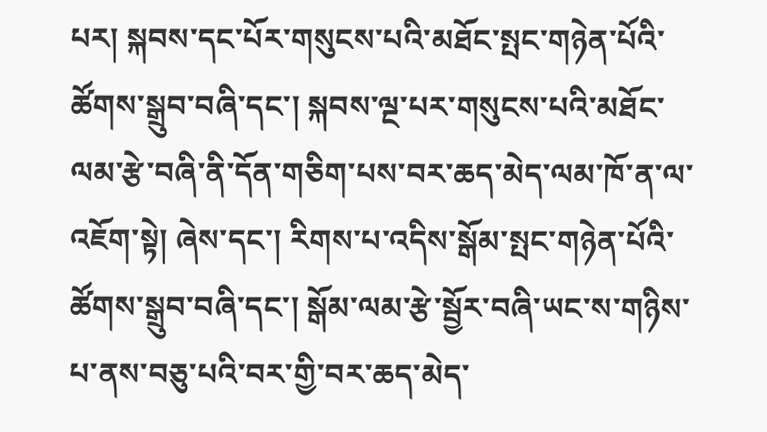པར། སྐབས་དང་པོར་གསུངས་པའི་མཐོང་སྤང་གཉེན་པོའི་ཚོགས་སྒྲུབ་བཞི་དང་། སྐབས་ལྔ་པར་གསུངས་པའི་མཐོང་ལམ་རྩེ་བཞི་ནི་དོན་གཅིག་པས་བར་ཆད་མེད་ལམ་ཁོ་ན་ལ་འཇོག་སྟེ། ཞེས་དང་། རིགས་པ་འདིས་སྒོམ་སྤང་གཉེན་པོའི་ཚོགས་སྒྲུབ་བཞི་དང་། སྒོམ་ལམ་རྩེ་སྦྱོར་བཞི་ཡང་ས་གཉིས་པ་ནས་བཅུ་པའི་བར་གྱི་བར་ཆད་མེད་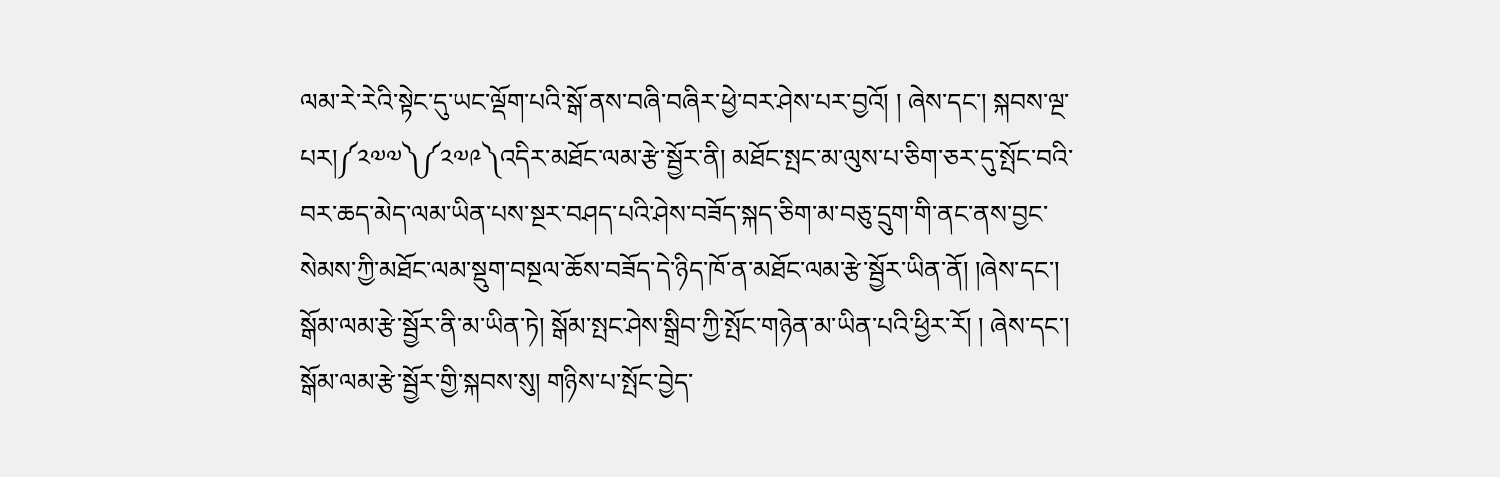ལམ་རེ་རེའི་སྟེང་དུ་ཡང་ལྡོག་པའི་སྒོ་ནས་བཞི་བཞིར་ཕྱེ་བར་ཤེས་པར་བྱའོ། ། ཞེས་དང་། སྐབས་ལྔ་པར།༼༢༧༧༽༼༢༧༩༽འདིར་མཐོང་ལམ་རྩེ་སྦྱོར་ནི། མཐོང་སྤང་མ་ལུས་པ་ཅིག་ཅར་དུ་སྤོང་བའི་བར་ཆད་མེད་ལམ་ཡིན་པས་སྔར་བཤད་པའི་ཤེས་བཟོད་སྐད་ཅིག་མ་བཅུ་དྲུག་གི་ནང་ནས་བྱང་སེམས་ཀྱི་མཐོང་ལམ་སྡུག་བསྔལ་ཆོས་བཟོད་དེ་ཉིད་ཁོ་ན་མཐོང་ལམ་རྩེ་སྦྱོར་ཡིན་ནོ། །ཞེས་དང་། སྒོམ་ལམ་རྩེ་སྦྱོར་ནི་མ་ཡིན་ཏེ། སྒོམ་སྤང་ཤེས་སྒྲིབ་ཀྱི་སྤོང་གཉེན་མ་ཡིན་པའི་ཕྱིར་རོ། ། ཞེས་དང་། སྒོམ་ལམ་རྩེ་སྦྱོར་གྱི་སྐབས་སུ། གཉིས་པ་སྤོང་བྱེད་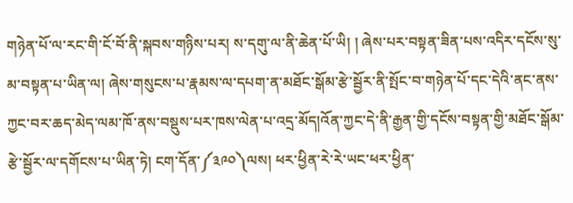གཉེན་པོ་ལ་རང་གི་ངོ་བོ་ནི་སྐབས་གཉིས་པར། ས་དགུ་ལ་ནི་ཆེན་པོ་ཡི། ། ཞེས་པར་བསྟན་ཟིན་པས་འདིར་དངོས་སུ་མ་བསྟན་པ་ཡིན་ལ། ཞེས་གསུངས་པ་རྣམས་ལ་དཔག་ན་མཐོང་སྒོམ་རྩེ་སྦྱོར་ནི་སྤོང་བ་གཉེན་པོ་དང་དེའི་ནང་ནས་ཀྱང་བར་ཆད་མེད་ལམ་ཁོ་ནས་བསྡུས་པར་ཁས་ལེན་པ་འདྲ་མོད།འོན་ཀྱང་དེ་ནི་རྒྱན་གྱི་དངོས་བསྟན་གྱི་མཐོང་སྒོམ་རྩེ་སྦྱོར་ལ་དགོངས་པ་ཡིན་ཏེ། ངག་དོན་༼༣༩༠༽ལས། ཕར་ཕྱིན་རེ་རེ་ཡང་ཕར་ཕྱིན་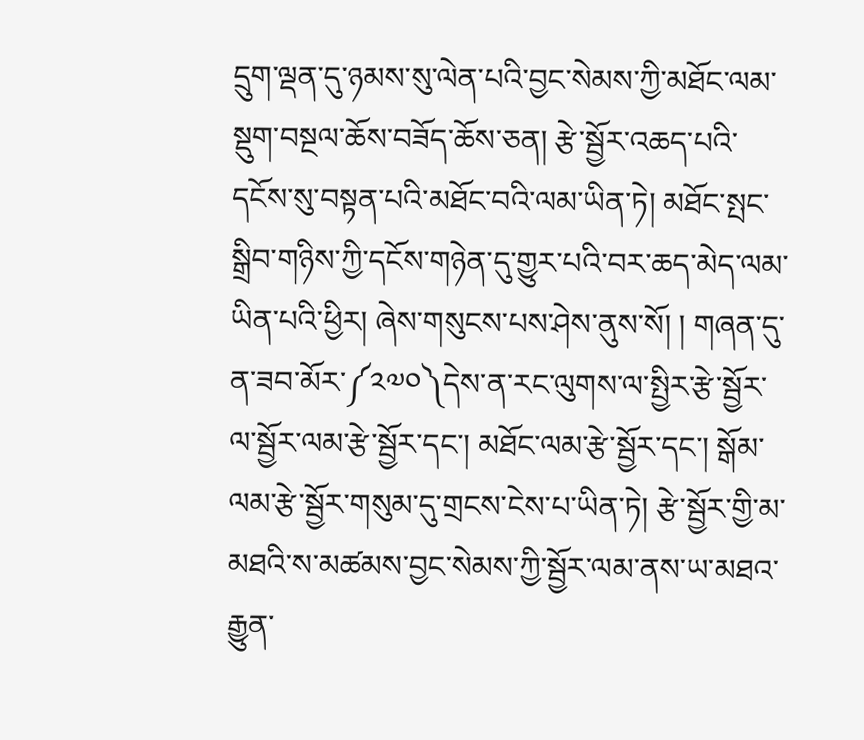དྲུག་ལྡན་དུ་ཉམས་སུ་ལེན་པའི་བྱང་སེམས་ཀྱི་མཐོང་ལམ་སྡུག་བསྔལ་ཆོས་བཟོད་ཆོས་ཅན། རྩེ་སྦྱོར་འཆད་པའི་དངོས་སུ་བསྟན་པའི་མཐོང་བའི་ལམ་ཡིན་ཏེ། མཐོང་སྤང་སྒྲིབ་གཉིས་ཀྱི་དངོས་གཉེན་དུ་གྱུར་པའི་བར་ཆད་མེད་ལམ་ཡིན་པའི་ཕྱིར། ཞེས་གསུངས་པས་ཤེས་ནུས་སོ། ། གཞན་དུ་ན་ཟབ་མོར་༼༢༧༠༽དེས་ན་རང་ལུགས་ལ་སྤྱིར་རྩེ་སྦྱོར་ལ་སྦྱོར་ལམ་རྩེ་སྦྱོར་དང་། མཐོང་ལམ་རྩེ་སྦྱོར་དང་། སྒོམ་ལམ་རྩེ་སྦྱོར་གསུམ་དུ་གྲངས་ངེས་པ་ཡིན་ཏེ། རྩེ་སྦྱོར་གྱི་མ་མཐའི་ས་མཚམས་བྱང་སེམས་ཀྱི་སྦྱོར་ལམ་ནས་ཡ་མཐའ་རྒྱུན་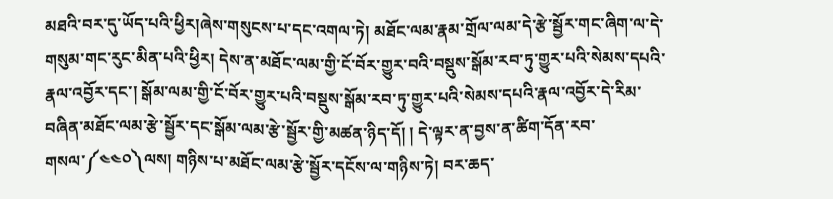མཐའི་བར་དུ་ཡོད་པའི་ཕྱིར།ཞེས་གསུངས་པ་དང་འགལ་ཏེ། མཐོང་ལམ་རྣམ་གྲོལ་ལམ་དེ་རྩེ་སྦྱོར་གང་ཞིག་ལ་དེ་གསུམ་གང་རུང་མིན་པའི་ཕྱིར། དེས་ན་མཐོང་ལམ་གྱི་ངོ་བོར་གྱུར་བའི་བསྡུས་སྒོམ་རབ་ཏུ་གྱུར་པའི་སེམས་དཔའི་རྣལ་འབྱོར་དང་། སྒོམ་ལམ་གྱི་ངོ་བོར་གྱུར་པའི་བསྡུས་སྒོམ་རབ་ཏུ་གྱུར་པའི་སེམས་དཔའི་རྣལ་འབྱོར་དེ་རིམ་བཞིན་མཐོང་ལམ་རྩེ་སྦྱོར་དང་སྒོམ་ལམ་རྩེ་སྦྱོར་གྱི་མཚན་ཉིད་དོ། ། དེ་ལྟར་ན་བྱས་ན་ཚིག་དོན་རབ་གསལ་༼༤༤༠༽ལས། གཉིས་པ་མཐོང་ལམ་རྩེ་སྦྱོར་དངོས་ལ་གཉིས་ཏེ། བར་ཆད་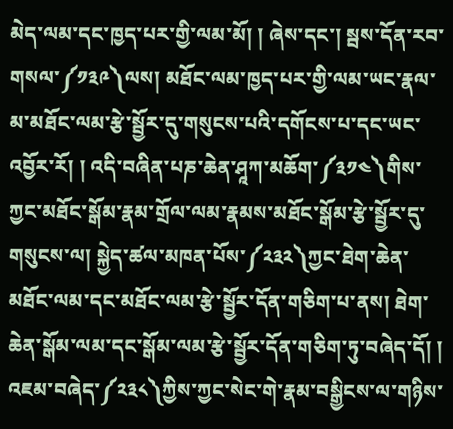མེད་ལམ་དང་ཁྱད་པར་གྱི་ལམ་མོ། ། ཞེས་དང་། སྦས་དོན་རབ་གསལ་༼༡༣༩༽ལས། མཐོང་ལམ་ཁྱད་པར་གྱི་ལམ་ཡང་རྣལ་མ་མཐོང་ལམ་རྩེ་སྦྱོར་དུ་གསུངས་པའི་དགོངས་པ་དང་ཡང་འབྱོར་རོ། ། འདི་བཞིན་པཎ་ཆེན་ཤཱཀ་མཆོག་༼༣༡༤༽གིས་ཀྱང་མཐོང་སྒོམ་རྣམ་གྲོལ་ལམ་རྣམས་མཐོང་སྒོམ་རྩེ་སྦྱོར་དུ་གསུངས་ལ། སྐྱེད་ཚལ་མཁན་པོས་༼༢༣༢༽ཀྱང་ཐེག་ཆེན་མཐོང་ལམ་དང་མཐོང་ལམ་རྩེ་སྦྱོར་དོན་གཅིག་པ་ནས། ཐེག་ཆེན་སྒོམ་ལམ་དང་སྒོམ་ལམ་རྩེ་སྦྱོར་དོན་གཅིག་ཏུ་བཞེད་དོ། ། འཇམ་བཞེད་༼༢༣༨༽ཀྱིས་ཀྱང་སེང་གེ་རྣམ་བསྒྱིངས་ལ་གཉིས་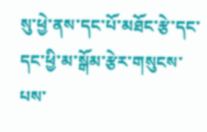སུ་ཕྱེ་ནས་དང་པོ་མཐོང་རྩེ་དང་དང་ཕྱི་མ་སྒོམ་རྩེར་གསུངས་པས་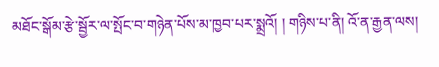མཐོང་སྒོམ་རྩེ་སྦྱོར་ལ་སྤོང་བ་གཉེན་པོས་མ་ཁྱབ་པར་སྨྲའོ། ། གཉིས་པ་ནི། འོ་ན་རྒྱན་ལས།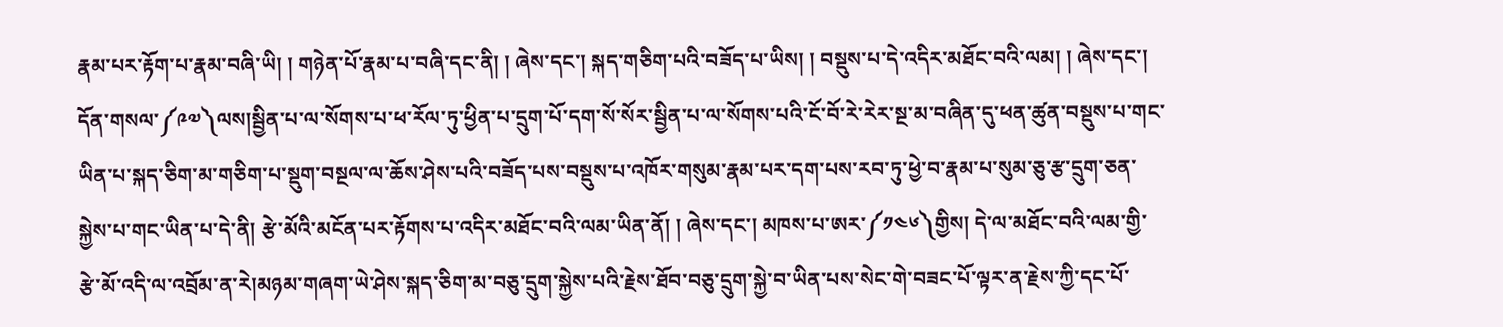རྣམ་པར་རྟོག་པ་རྣམ་བཞི་ཡི། ། གཉེན་པོ་རྣམ་པ་བཞི་དང་ནི། ། ཞེས་དང་། སྐད་གཅིག་པའི་བཟོད་པ་ཡིས། ། བསྡུས་པ་དེ་འདིར་མཐོང་བའི་ལམ། ། ཞེས་དང་། དོན་གསལ་༼༩༧༽ལས།སྦྱིན་པ་ལ་སོགས་པ་ཕ་རོལ་ཏུ་ཕྱིན་པ་དྲུག་པོ་དག་སོ་སོར་སྦྱིན་པ་ལ་སོགས་པའི་ངོ་བོ་རེ་རེར་སྔ་མ་བཞིན་དུ་ཕན་ཚུན་བསྡུས་པ་གང་ཡིན་པ་སྐད་ཅིག་མ་གཅིག་པ་སྡུག་བསྔལ་ལ་ཆོས་ཤེས་པའི་བཟོད་པས་བསྡུས་པ་འཁོར་གསུམ་རྣམ་པར་དག་པས་རབ་ཏུ་ཕྱེ་བ་རྣམ་པ་སུམ་ཅུ་རྩ་དྲུག་ཅན་སྐྱེས་པ་གང་ཡིན་པ་དེ་ནི། རྩེ་མོའི་མངོན་པར་རྟོགས་པ་འདིར་མཐོང་བའི་ལམ་ཡིན་ནོ། ། ཞེས་དང་། མཁས་པ་ཨར་༼༡༤༦༽གྱིས། དེ་ལ་མཐོང་བའི་ལམ་གྱི་རྩེ་མོ་འདི་ལ་འབྲོམ་ན་རེ།མཉམ་གཞག་ཡེ་ཤེས་སྐད་ཅིག་མ་བཅུ་དྲུག་སྐྱེས་པའི་རྗེས་ཐོབ་བཅུ་དྲུག་སྐྱེ་བ་ཡིན་པས་སེང་གེ་བཟང་པོ་ལྟར་ན་རྗེས་ཀྱི་དང་པོ་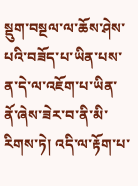སྡུག་བསྔལ་ལ་ཆོས་ཤེས་པའི་བཟོད་པ་ཡིན་པས་ན་དེ་ལ་འཇོག་པ་ཡིན་ནོ་ཞེས་ཟེར་བ་ནི་མི་རིགས་ཏེ། འདི་ལ་རྟོག་པ་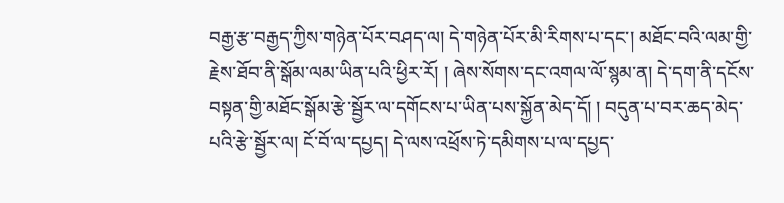བརྒྱ་རྩ་བརྒྱད་ཀྱིས་གཉེན་པོར་བཤད་ལ། དེ་གཉེན་པོར་མི་རིགས་པ་དང་། མཐོང་བའི་ལམ་གྱི་རྗེས་ཐོབ་ནི་སྒོམ་ལམ་ཡིན་པའི་ཕྱིར་རོ། ། ཞེས་སོགས་དང་འགལ་ལོ་སྙམ་ན། དེ་དག་ནི་དངོས་བསྟན་གྱི་མཐོང་སྒོམ་རྩེ་སྦྱོར་ལ་དགོངས་པ་ཡིན་པས་སྐྱོན་མེད་དོ། ། བདུན་པ་བར་ཆད་མེད་པའི་རྩེ་སྦྱོར་ལ། ངོ་བོ་ལ་དཔྱད། དེ་ལས་འཕྲོས་ཏེ་དམིགས་པ་ལ་དཔྱད་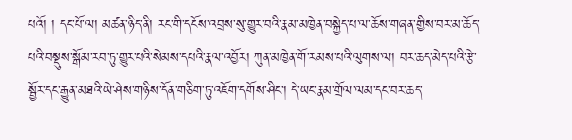པའོ། ། དང་པོ་ལ། མཚན་ཉིད་ནི། རང་གི་དངོས་འབྲས་སུ་གྱུར་བའི་རྣམ་མཁྱེན་བསྐྱེད་པ་ལ་ཆོས་གཞན་གྱིས་བར་མ་ཆོད་པའི་བསྡུས་སྒོམ་རབ་ཏུ་གྱུར་པའི་སེམས་དཔའི་རྣལ་འབྱོར། ཀུན་མཁྱེན་གོ་རམས་པའི་ལུགས་ལ། བར་ཆད་མེད་པའི་རྩེ་སྦྱོར་དང་རྒྱུན་མཐའི་ཡེ་ཤེས་གཉིས་དོན་གཅིག་ཏུ་འཇོག་དགོས་ཤིང་། དེ་ཡང་རྣམ་གྲོལ་ལམ་དང་བར་ཆད་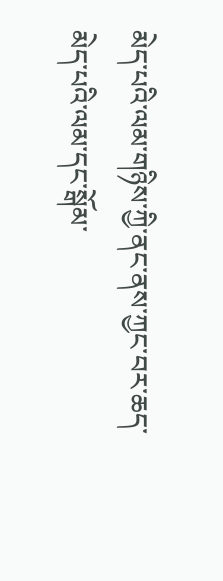མེད་པའི་ལམ་གཉིས་ཀྱི་ནང་ནས་ཀྱང་བར་ཆད་མེད་པའི་ལམ་དང་སྒོམ་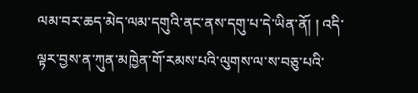ལམ་བར་ཆད་མེད་ལམ་དགུའི་ནང་ནས་དགུ་པ་དེ་ཡིན་ནོ། ། འདི་ལྟར་བྱས་ན་ཀུན་མཁྱེན་གོ་རམས་པའི་ལུགས་ལ་ས་བཅུ་པའི་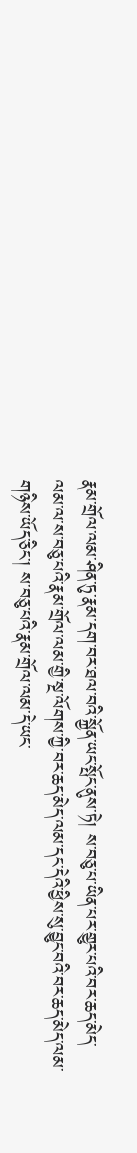རྣམ་གྲོལ་ལམ་ཤིན་ཏུ་རྣམ་དག་བར་ཐལ་བའི་སྐྱོན་ཡང་སྤོང་ནུས་ཏེ། ས་བཅུ་པ་ཡིན་པར་གྱུར་པའི་བར་ཆད་མེད་ལམ་ལ་ས་བཅུ་པའི་རྣམ་གྲོལ་ལམ་གྱི་སྔ་ལོགས་ཀྱི་བར་ཆད་མེད་ལམ་དང་དེའི་ཕྱིས་སུ་བྱུང་བའི་བར་ཆད་མེད་ལམ་གཉིས་ཡོད་ཅིང་། ས་བཅུ་པའི་རྣམ་གྲོལ་ལམ་དེ་ཡང་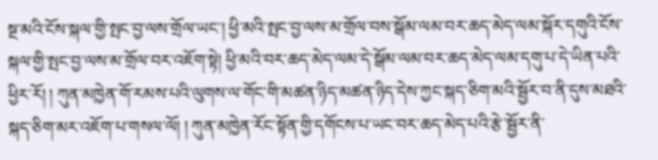སྔ་མའི་ངོས་སྐལ་གྱི་སྤང་བྱ་ལས་གྲོལ་ཡང་། ཕྱི་མའི་སྤང་བྱ་ལས་མ་གྲོལ་བས་སྒོམ་ལམ་བར་ཆད་མེད་ལམ་སྐོར་དགུའི་ངོས་སྐལ་གྱི་སྤང་བྱ་ལས་མ་གྲོལ་བར་འཇོག་སྟེ། ཕྱི་མའི་བར་ཆད་མེད་ལམ་དེ་སྒོམ་ལམ་བར་ཆད་མེད་ལམ་དགུ་པ་དེ་ཡིན་པའི་ཕྱིར་རོ། ། ཀུན་མཁྱེན་གོ་རམས་པའི་ལུགས་ལ་གོང་གི་མཚན་ཉིད་མཚན་ཉིད་དེས་ཀྱང་སྐད་ཅིག་མའི་སྦྱོར་བ་ནི་དུས་མཐའི་སྐད་ཅིག་མར་འཇོག་པ་གསལ་ལོ། ། ཀུན་མཁྱེན་རོང་སྟོན་གྱི་དགོངས་པ་ཡང་བར་ཆད་མེད་པའི་རྩེ་སྦྱོར་ནི་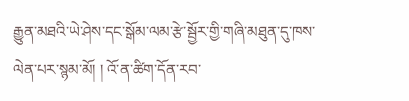རྒྱུན་མཐའི་ཡེ་ཤེས་དང་སྒོམ་ལམ་རྩེ་སྦྱོར་གྱི་གཞི་མཐུན་དུ་ཁས་ལེན་པར་སྙམ་མོ། ། འོ་ན་ཚིག་དོན་རབ་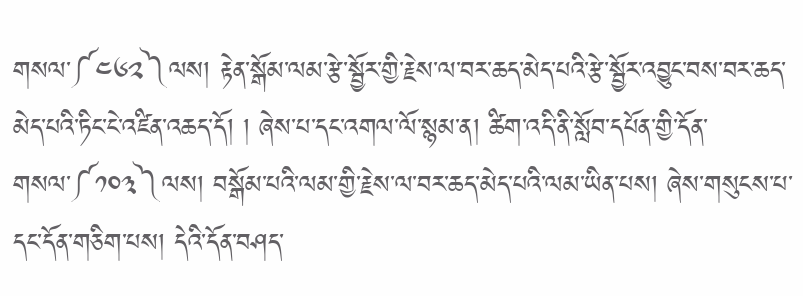གསལ་༼༤༦༢༽ལས། རྟེན་སྒོམ་ལམ་རྩེ་སྦྱོར་གྱི་རྗེས་ལ་བར་ཆད་མེད་པའི་རྩེ་སྦྱོར་འབྱུང་བས་བར་ཆད་མེད་པའི་ཏིང་ངེ་འཛིན་འཆད་དོ། ། ཞེས་པ་དང་འགལ་ལོ་སྙམ་ན། ཚིག་འདི་ནི་སློབ་དཔོན་གྱི་དོན་གསལ་༼༡༠༣༽ལས། བསྒོམ་པའི་ལམ་གྱི་རྗེས་ལ་བར་ཆད་མེད་པའི་ལམ་ཡིན་པས། ཞེས་གསུངས་པ་དང་དོན་གཅིག་པས། དེའི་དོན་བཤད་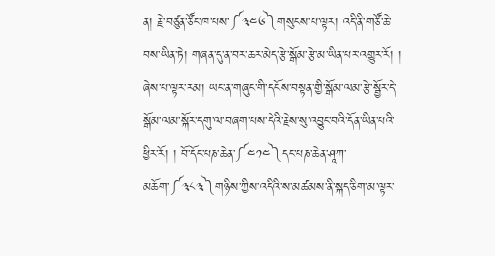ན། རྗེ་བཙུན་ཙོང་ཁ་པས་༼༣༤༦༽གསུངས་པ་ལྟར། འདི་ནི་གཙོ་ཆེ་བས་ཡིན་ཏེ། གཞན་དུ་ན་བར་ཆར་མེད་རྩེ་སྒོམ་རྩེ་མ་ཡིན་པར་འགྱུར་རོ། ། ཞེས་པ་ལྟར་རམ། ཡང་ན་གཞུང་གི་དངོས་བསྟན་གྱི་སྒོམ་ལམ་རྩེ་སྦྱོར་དེ་སྒོམ་ལམ་སྐོར་དགུ་ལ་བཞག་པས་དེའི་རྗེས་སུ་འབྱུང་བའི་དོན་ཡིན་པའི་ཕྱིར་རོ། ། བོ་དོང་པཎ་ཆེན་༼༤༡༤༽དང་པཎ་ཆེན་ཤཱཀ་མཆོག་༼༣༨༣༽གཉིས་ཀྱིས་འདིའི་ས་མཚམས་ནི་སྐད་ཅིག་མ་ལྟར་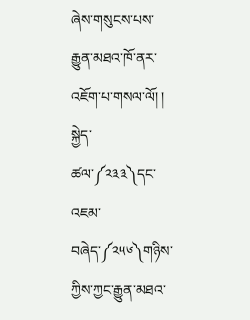ཞེས་གསུངས་པས་རྒྱུན་མཐའ་ཁོ་ནར་འཇོག་པ་གསལ་ལོ། ། སྐྱེད་ཚལ་༼༢༣༣༽དང་འཇམ་བཞེད་༼༢༥༦༽གཉིས་ཀྱིས་ཀྱང་རྒྱུན་མཐའ་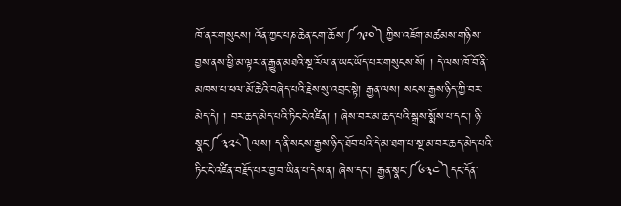ཁོ་ནར་གསུངས། འོན་ཀྱང་པཎ་ཆེན་ངག་ཆོས་༼༡༩༠༽ཀྱིས་འཇོག་མཚམས་གཉིས་བྱས་ནས་ཕྱི་མ་ལྟར་ན་རྒྱུན་མཐའི་སྔ་རོལ་ན་ཡང་ཡོད་པར་གསུངས་སོ། ། དེ་ལས་ཁོ་བོ་ནི་མཁས་པ་ཕལ་མོ་ཆེའི་བཞེད་པའི་རྗེས་སུ་འབྲང་སྟེ། རྒྱན་ལས། སངས་རྒྱས་ཉིད་ཀྱི་བར་མེད་དེ། ། བར་ཆད་མེད་པའི་ཏིང་ངེ་འཛིན། ། ཞེས་བར་མ་ཆད་པའི་སྒྲས་སྨོས་པ་དང་། ཉི་སྣང་༼༣༢༨༽ལས། ད་ནི་སངས་རྒྱས་ཉིད་ཐོབ་པའི་དེ་མ་ཐག་པ་སྔ་མ་བར་ཆད་མེད་པའི་ཏིང་ངེ་འཛིན་བརྗོད་པར་བྱ་བ་ཡིན་པ་དེས་ན། ཞེས་དང་། རྒྱན་སྣང་༼༦༣༤༽དང་དོན་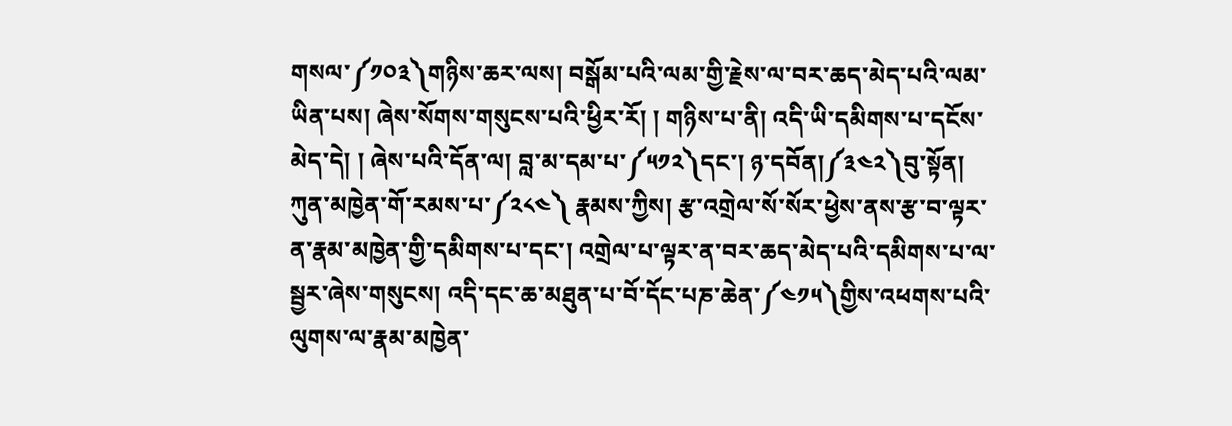གསལ་༼༡༠༣༽གཉིས་ཆར་ལས། བསྒོམ་པའི་ལམ་གྱི་རྗེས་ལ་བར་ཆད་མེད་པའི་ལམ་ཡིན་པས། ཞེས་སོགས་གསུངས་པའི་ཕྱིར་རོ། ། གཉིས་པ་ནི། འདི་ཡི་དམིགས་པ་དངོས་མེད་དེ། ། ཞེས་པའི་དོན་ལ། བླ་མ་དམ་པ་༼༥༡༢༽དང་། ཉ་དབོན།༼༣༤༢༽བུ་སྟོན། ཀུན་མཁྱེན་གོ་རམས་པ་༼༢༨༤༽ རྣམས་ཀྱིས། རྩ་འགྲེལ་སོ་སོར་ཕྱེས་ནས་རྩ་བ་ལྟར་ན་རྣམ་མཁྱེན་གྱི་དམིགས་པ་དང་། འགྲེལ་པ་ལྟར་ན་བར་ཆད་མེད་པའི་དམིགས་པ་ལ་སྦྱར་ཞེས་གསུངས། འདི་དང་ཆ་མཐུན་པ་བོ་དོང་པཎ་ཆེན་༼༤༡༥༽གྱིས་འཕགས་པའི་ལུགས་ལ་རྣམ་མཁྱེན་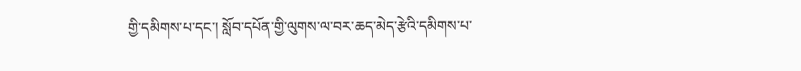གྱི་དམིགས་པ་དང་། སློབ་དཔོན་གྱི་ལུགས་ལ་བར་ཆད་མེད་རྩེའི་དམིགས་པ་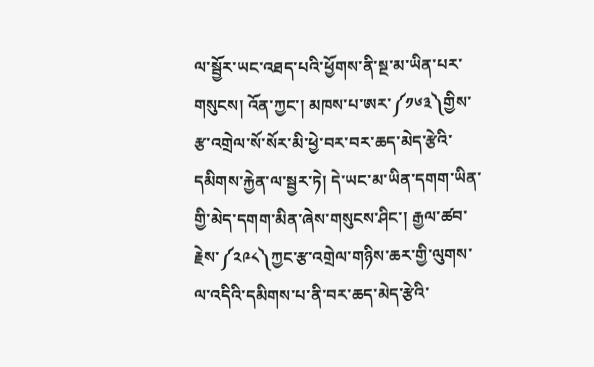ལ་སྦྱོར་ཡང་འཐད་པའི་ཕྱོགས་ནི་སྔ་མ་ཡིན་པར་གསུངས། འོན་ཀྱང་། མཁས་པ་ཨར་༼༡༦༣༽གྱིས་རྩ་འགྲེལ་སོ་སོར་མི་ཕྱེ་བར་བར་ཆད་མེད་རྩེའི་དམིགས་རྐྱེན་ལ་སྦྱར་ཏེ། དེ་ཡང་མ་ཡིན་དགག་ཡིན་གྱི་མེད་དགག་མིན་ཞེས་གསུངས་ཤིང་། རྒྱལ་ཚབ་རྗེས་༼༢༩༨༽ཀྱང་རྩ་འགྲེལ་གཉིས་ཆར་གྱི་ལུགས་ལ་འདིའི་དམིགས་པ་ནི་བར་ཆད་མེད་རྩེའི་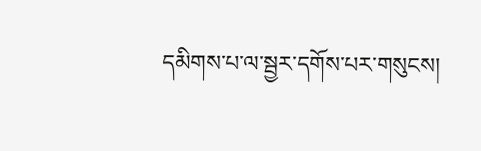དམིགས་པ་ལ་སྦྱར་དགོས་པར་གསུངས།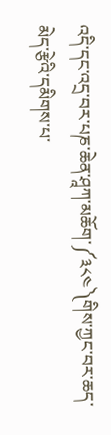འདི་དང་འདྲ་བར་པཎ་ཆེན་ཤཱཀ་མཆོག་༼༣༨༤༽གིས་ཀྱང་བར་ཆད་མེད་རྩེའི་དམིགས་པ་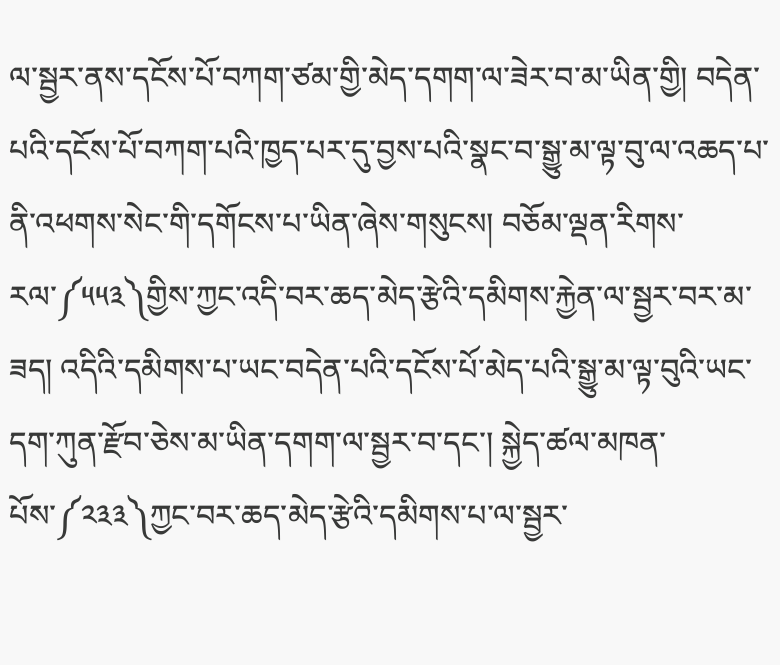ལ་སྦྱར་ནས་དངོས་པོ་བཀག་ཙམ་གྱི་མེད་དགག་ལ་ཟེར་བ་མ་ཡིན་གྱི། བདེན་པའི་དངོས་པོ་བཀག་པའི་ཁྱད་པར་དུ་བྱས་པའི་སྣང་བ་སྒྱུ་མ་ལྟ་བུ་ལ་འཆད་པ་ནི་འཕགས་སེང་གི་དགོངས་པ་ཡིན་ཞེས་གསུངས། བཅོམ་ལྡན་རིགས་རལ་༼༥༥༣༽གྱིས་ཀྱང་འདི་བར་ཆད་མེད་རྩེའི་དམིགས་རྐྱེན་ལ་སྦྱར་བར་མ་ཟད། འདིའི་དམིགས་པ་ཡང་བདེན་པའི་དངོས་པོ་མེད་པའི་སྒྱུ་མ་ལྟ་བུའི་ཡང་དག་ཀུན་རྫོབ་ཅེས་མ་ཡིན་དགག་ལ་སྦྱར་བ་དང་། སྐྱེད་ཚལ་མཁན་པོས་༼༢༣༣༽ཀྱང་བར་ཆད་མེད་རྩེའི་དམིགས་པ་ལ་སྦྱར་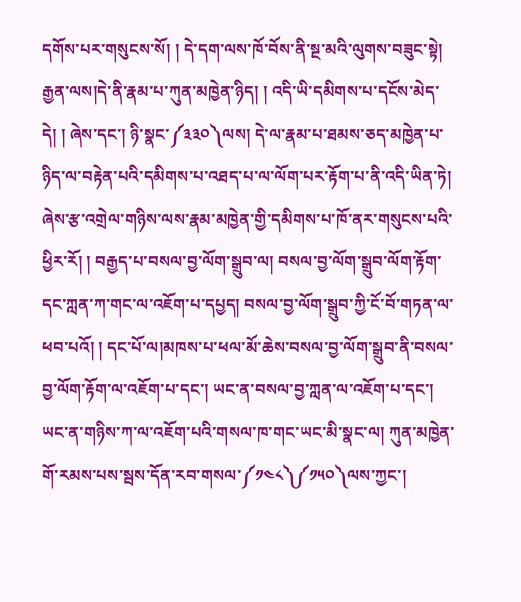དགོས་པར་གསུངས་སོ། ། དེ་དག་ལས་ཁོ་བོས་ནི་སྔ་མའི་ལུགས་བཟུང་སྟེ། རྒྱན་ལས།དེ་ནི་རྣམ་པ་ཀུན་མཁྱེན་ཉིད། ། འདི་ཡི་དམིགས་པ་དངོས་མེད་དེ། ། ཞེས་དང་། ཉི་སྣང་༼༣༣༠༽ལས། དེ་ལ་རྣམ་པ་ཐམས་ཅད་མཁྱེན་པ་ཉིད་ལ་བརྟེན་པའི་དམིགས་པ་འཐད་པ་ལ་ལོག་པར་རྟོག་པ་ནི་འདི་ཡིན་ཏེ། ཞེས་རྩ་འགྲེལ་གཉིས་ལས་རྣམ་མཁྱེན་གྱི་དམིགས་པ་ཁོ་ནར་གསུངས་པའི་ཕྱིར་རོ། ། བརྒྱད་པ་བསལ་བྱ་ལོག་སྒྲུབ་ལ། བསལ་བྱ་ལོག་སྒྲུབ་ལོག་རྟོག་དང་ཀླན་ཀ་གང་ལ་འཇོག་པ་དཔྱད། བསལ་བྱ་ལོག་སྒྲུབ་ཀྱི་ངོ་བོ་གཏན་ལ་ཕབ་པའོ། ། དང་པོ་ལ།མཁས་པ་ཕལ་མོ་ཆེས་བསལ་བྱ་ལོག་སྒྲུབ་ནི་བསལ་བྱ་ལོག་རྟོག་ལ་འཇོག་པ་དང་། ཡང་ན་བསལ་བྱ་ཀླན་ལ་འཇོག་པ་དང་། ཡང་ན་གཉིས་ཀ་ལ་འཇོག་པའི་གསལ་ཁ་གང་ཡང་མི་སྣང་ལ། ཀུན་མཁྱེན་གོ་རམས་པས་སྦས་དོན་རབ་གསལ་༼༡༤༨༽༼༡༥༠༽ལས་ཀྱང་།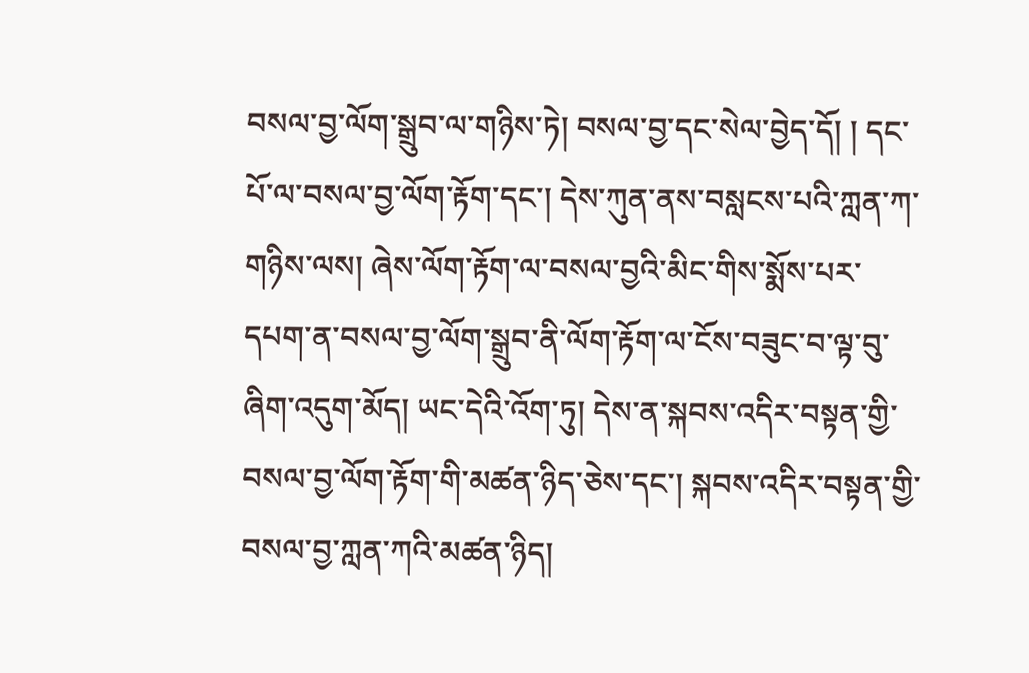བསལ་བྱ་ལོག་སྒྲུབ་ལ་གཉིས་ཏེ། བསལ་བྱ་དང་སེལ་བྱེད་དོ། ། དང་པོ་ལ་བསལ་བྱ་ལོག་རྟོག་དང་། དེས་ཀུན་ནས་བསླངས་པའི་ཀླན་ཀ་གཉིས་ལས། ཞེས་ལོག་རྟོག་ལ་བསལ་བྱའི་མིང་གིས་སྨོས་པར་དཔག་ན་བསལ་བྱ་ལོག་སྒྲུབ་ནི་ལོག་རྟོག་ལ་ངོས་བཟུང་བ་ལྟ་བུ་ཞིག་འདུག་མོད། ཡང་དེའི་འོག་ཏུ། དེས་ན་སྐབས་འདིར་བསྟན་གྱི་བསལ་བྱ་ལོག་རྟོག་གི་མཚན་ཉིད་ཅེས་དང་། སྐབས་འདིར་བསྟན་གྱི་བསལ་བྱ་ཀླན་ཀའི་མཚན་ཉིད།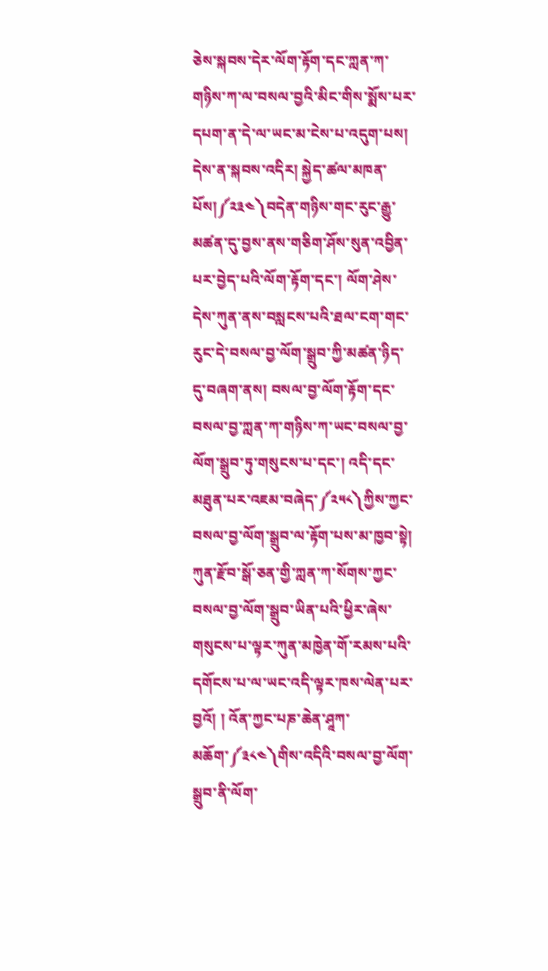ཅེས་སྐབས་དེར་ལོག་རྟོག་དང་ཀླན་ཀ་གཉིས་ཀ་ལ་བསལ་བྱའི་མིང་གིས་སྨོས་པར་དཔག་ན་དེ་ལ་ཡང་མ་ངེས་པ་འདུག་པས། དེས་ན་སྐབས་འདིར། སྐྱེད་ཚལ་མཁན་པོས།༼༢༣༤༽བདེན་གཉིས་གང་རུང་རྒྱུ་མཚན་དུ་བྱས་ནས་གཅིག་ཤོས་སུན་འབྱིན་པར་བྱེད་པའི་ལོག་རྟོག་དང་། ལོག་ཤེས་དེས་ཀུན་ནས་བསླངས་པའི་ཐལ་ངག་གང་རུང་དེ་བསལ་བྱ་ལོག་སྒྲུབ་ཀྱི་མཚན་ཉིད་དུ་བཞག་ནས། བསལ་བྱ་ལོག་རྟོག་དང་བསལ་བྱ་ཀླན་ཀ་གཉིས་ཀ་ཡང་བསལ་བྱ་ལོག་སྒྲུབ་ཏུ་གསུངས་པ་དང་། འདི་དང་མཐུན་པར་འཇམ་བཞེད་༼༢༥༨༽ཀྱིས་ཀྱང་བསལ་བྱ་ལོག་སྒྲུབ་ལ་རྟོག་པས་མ་ཁྱབ་སྟེ། ཀུན་རྫོབ་སྒོ་ཅན་གྱི་ཀླན་ཀ་སོགས་ཀྱང་བསལ་བྱ་ལོག་སྒྲུབ་ཡིན་པའི་ཕྱིར་ཞེས་གསུངས་པ་ལྟར་ཀུན་མཁྱེན་གོ་རམས་པའི་དགོངས་པ་ལ་ཡང་འདི་ལྟར་ཁས་ལེན་པར་བྱའོ། ། འོན་ཀྱང་པཎ་ཆེན་ཤཱཀ་མཆོག་༼༣༨༤༽གིས་འདིའི་བསལ་བྱ་ལོག་སྒྲུབ་ནི་ལོག་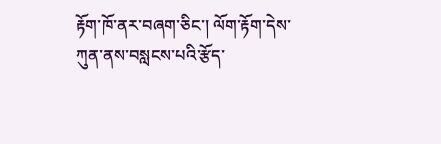རྟོག་ཁོ་ནར་བཞག་ཅིང་། ལོག་རྟོག་དེས་ཀུན་ནས་བསླངས་པའི་རྩོད་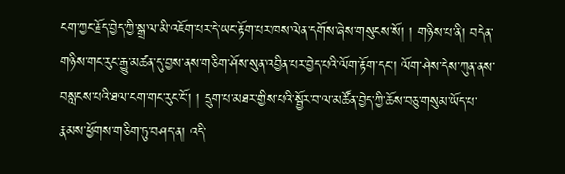ངག་ཀྱང་རྗོད་བྱེད་ཀྱི་སྒྲ་ལ་མི་འཇོག་པར་དེ་ཡང་རྟོག་པར་ཁས་ལེན་དགོས་ཞེས་གསུངས་སོ། ། གཉིས་པ་ནི། བདེན་གཉིས་གང་རུང་རྒྱུ་མཚན་དུ་བྱས་ནས་གཅིག་ཤོས་སུན་འབྱིན་པར་བྱེད་པའི་ལོག་རྟོག་དང་། ལོག་ཤེས་དེས་ཀུན་ནས་བསླངས་པའི་ཐལ་ངག་གང་རུང་ངོ་། ། དྲུག་པ་མཐར་གྱིས་པའི་སྦྱོར་བ་ལ་མཚོན་བྱེད་ཀྱི་ཆོས་བཅུ་གསུམ་ཡོད་པ་རྣམས་ཕྱོགས་གཅིག་ཏུ་བཤད་ན། འདི་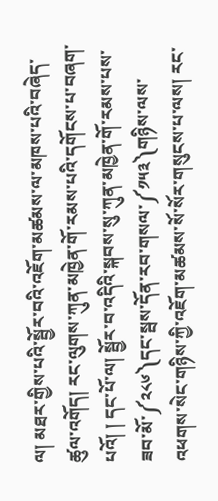ལ། མཐར་གྱིས་པའི་སྦྱོར་བའི་འཇོག་མཚམས་ལ་མཁས་པའི་བཞེད་ཚུལ་འགོད། རང་ལུགས་ཀུན་མཁྱེན་གོ་རམས་པའི་དགོངས་པ་བཞག་པའོ། ། དང་པོ་ལ། སྦྱོར་བ་འདིའི་སྐབས་སུ་ཀུན་མཁྱེན་གོ་རམས་པས་ཟབ་མོ་༼༢༨༦༽དང་སྦས་དོན་རབ་གསལ་༼༡༥༣༽གཉིས་ལས་འཕགས་སེང་གཉིས་ཀྱི་འཇོག་མཚམས་སོ་སོར་གསུངས་པ་ལས། རང་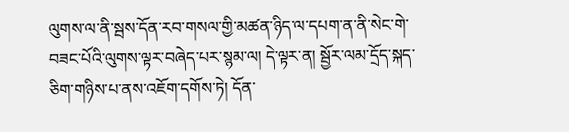ལུགས་ལ་ནི་སྦས་དོན་རབ་གསལ་གྱི་མཚན་ཉིད་ལ་དཔག་ན་ནི་སེང་གེ་བཟང་པོའི་ལུགས་ལྟར་བཞེད་པར་སྙམ་ལ། དེ་ལྟར་ན། སྦྱོར་ལམ་དྲོད་སྐད་ཅིག་གཉིས་པ་ནས་འཇོག་དགོས་ཏེ། དོན་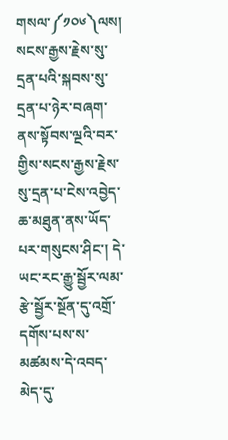གསལ་༼༡༠༦༽ལས། སངས་རྒྱས་རྗེས་སུ་དྲན་པའི་སྐབས་སུ་དྲན་པ་ཉེར་བཞག་ནས་སྟོབས་ལྔའི་བར་གྱིས་སངས་རྒྱས་རྗེས་སུ་དྲན་པ་ངེས་འབྱེད་ཆ་མཐུན་ནས་ཡོད་པར་གསུངས་ཤིང་། དེ་ཡང་རང་རྒྱུ་སྦྱོར་ལམ་རྩེ་སྦྱོར་སྔོན་དུ་འགྲོ་དགོས་པས་ས་མཚམས་དེ་འབད་མེད་དུ་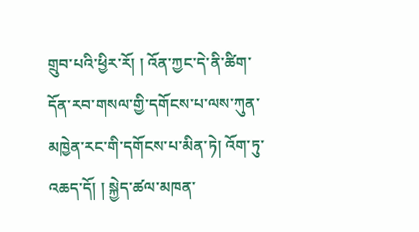གྲུབ་པའི་ཕྱིར་རོ། ། འོན་ཀྱང་དེ་ནི་ཚིག་དོན་རབ་གསལ་གྱི་དགོངས་པ་ལས་ཀུན་མཁྱེན་རང་གི་དགོངས་པ་མིན་ཏེ། འོག་ཏུ་འཆད་དོ། ། སྐྱེད་ཚལ་མཁན་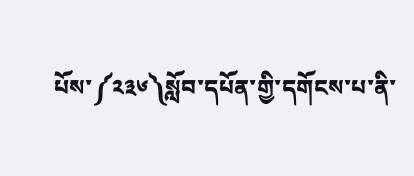པོས་༼༢༣༦༽སློབ་དཔོན་གྱི་དགོངས་པ་ནི་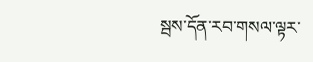སྦས་དོན་རབ་གསལ་ལྟར་